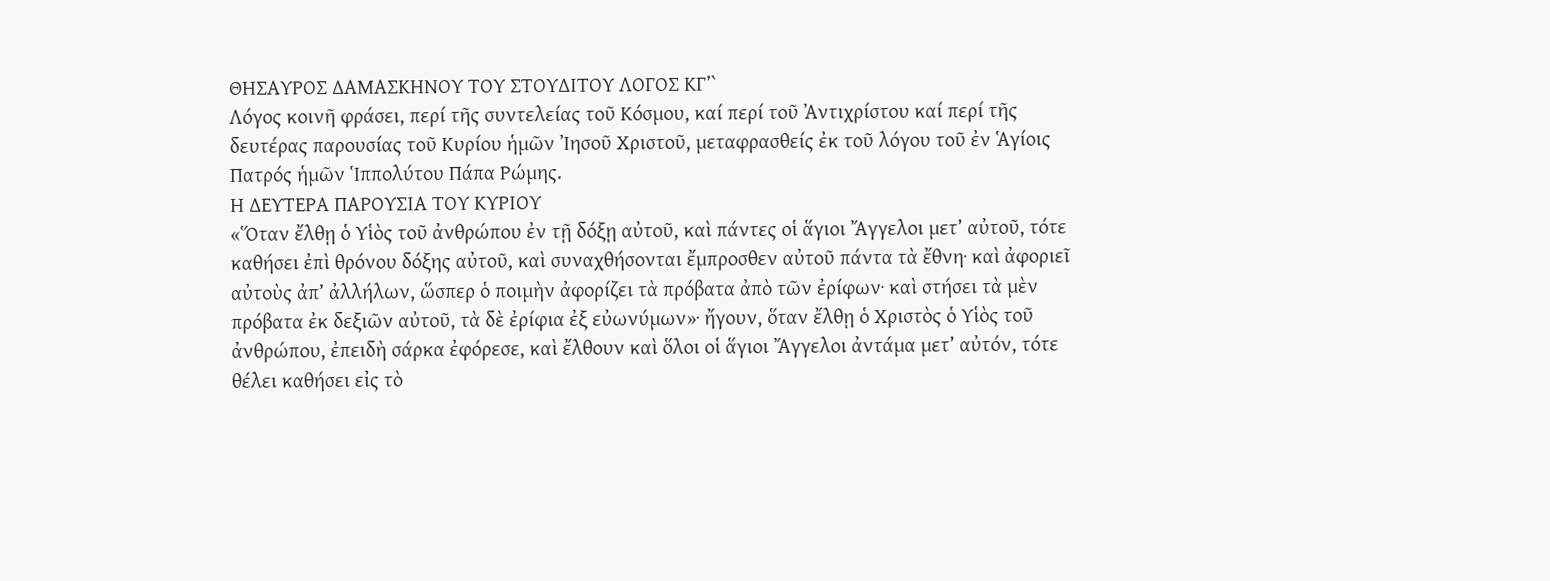ΘΗΣΑΥΡΟΣ ΔΑΜΑΣΚΗΝΟΥ ΤΟΥ ΣΤΟΥΔΙΤΟΥ ΛΟΓΟΣ ΚΓ’`
Λόγος κοινῆ φράσει, περί τῆς συντελείας τοῦ Κόσμου, καί περί τοῦ Ἀντιχρίστου καί περί τῆς δευτέρας παρουσίας τοῦ Κυρίου ἡμῶν Ἰησοῦ Χριστοῦ, μεταφρασθείς ἐκ τοῦ λόγου τοῦ ἐν Ἁγίοις Πατρός ἡμῶν Ἱππολύτου Πάπα Ρώμης.
Η ΔΕΥΤΕΡΑ ΠΑΡΟΥΣΙΑ ΤΟΥ ΚΥΡΙΟΥ
«Ὅταν ἔλθῃ ὁ Υἱὸς τοῦ ἀνθρώπου ἐν τῇ δόξῃ αὐτοῦ, καὶ πάντες οἱ ἅγιοι Ἄγγελοι μετ’ αὐτοῦ, τότε καθήσει ἐπὶ θρόνου δόξης αὐτοῦ, καὶ συναχθήσονται ἔμπροσθεν αὐτοῦ πάντα τὰ ἔθνη· καὶ ἀφοριεῖ αὐτοὺς ἀπ’ ἀλλήλων, ὥσπερ ὁ ποιμὴν ἀφορίζει τὰ πρόβατα ἀπὸ τῶν ἐρίφων· καὶ στήσει τὰ μὲν πρόβατα ἐκ δεξιῶν αὐτοῦ, τὰ δὲ ἐρίφια ἐξ εὐωνύμων»· ἤγουν, ὅταν ἔλθῃ ὁ Χριστὸς ὁ Υἱὸς τοῦ ἀνθρώπου, ἐπειδὴ σάρκα ἐφόρεσε, καὶ ἔλθουν καὶ ὅλοι οἱ ἅγιοι Ἄγγελοι ἀντάμα μετ’ αὐτόν, τότε θέλει καθήσει εἰς τὸ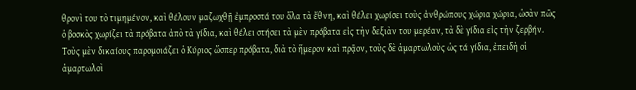θρονὶ του τὸ τιμημένον, καὶ θέλουν μαζωχθῇ ἐμπροστά του ὅλα τὰ ἔθνη, καὶ θέλει χωρίσει τοὺς ἀνθρώπους χώρια χώρια, ὡσὰν πῶς ὁ βοσκὸς χωρίζει τὰ πρόβατα ἀπὸ τὰ γίδια, καὶ θέλει στήσει τὰ μὲν πρόβατα εἰς τὴν δεξιὰν του μερέαν, τὰ δὲ γίδια εἰς τὴν ζερβήν. Τοὺς μὲν δικαίους παρομοιάζει ὁ Κύριος ὥσπερ πρόβατα, διὰ τὸ ἥμερον καὶ πρᾷον, τοὺς δὲ ἁμαρτωλοὺς ὡς τά γίδια, ἐπειδὴ οἱ ἁμαρτωλοὶ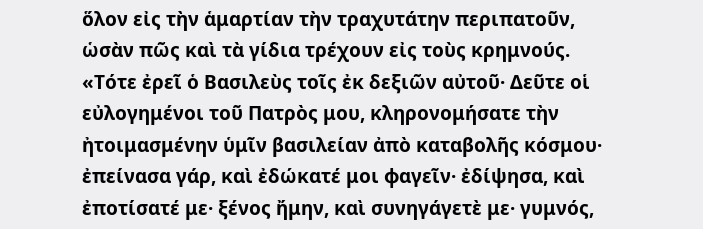ὅλον εἰς τὴν ἁμαρτίαν τὴν τραχυτάτην περιπατοῦν, ὡσὰν πῶς καὶ τὰ γίδια τρέχουν εἰς τοὺς κρημνούς. «Τότε ἐρεῖ ὁ Βασιλεὺς τοῖς ἐκ δεξιῶν αὐτοῦ· Δεῦτε οἱ εὐλογημένοι τοῦ Πατρὸς μου, κληρονομήσατε τὴν ἠτοιμασμένην ὑμῖν βασιλείαν ἀπὸ καταβολῆς κόσμου· ἐπείνασα γάρ, καὶ ἐδώκατέ μοι φαγεῖν· ἐδίψησα, καὶ ἐποτίσατέ με· ξένος ἤμην, καὶ συνηγάγετὲ με· γυμνός,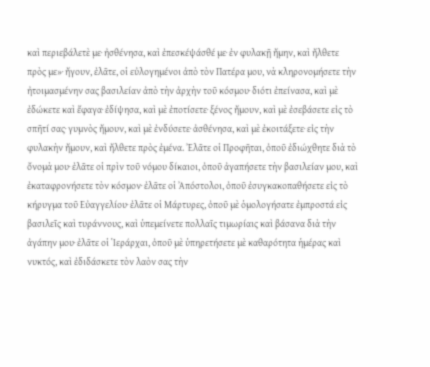καὶ περιεβάλετὲ με· ἠσθένησα, καὶ ἐπεσκέψάσθέ με· ἐν φυλακῇ ἤμην, καὶ ἤλθετε πρὸς με»· ἤγουν, ἐλᾶτε, οἱ εὐλογημένοι ἀπὸ τὸν Πατέρα μου, νὰ κληρονομήσετε τὴν ἠτοιμασμένην σας βασιλείαν ἀπὸ τὴν ἀρχὴν τοῦ κόσμου· διότι ἐπείνασα, καὶ μὲ ἐδώκετε καὶ ἔφαγα· ἐδίψησα, καὶ μὲ ἐποτίσετε· ξένος ἤμουν, καὶ μὲ ἐσεβάσετε εἰς τὸ σπῆτί σας· γυμνὸς ἤμουν, καὶ μὲ ἐνδύσετε· ἀσθένησα, καὶ μὲ ἐκοιτάξετε· εἰς τὴν φυλακὴν ἤμουν, καὶ ἤλθετε πρὸς ἐμένα. Ἐλᾶτε οἱ Προφῆται, ὀποῦ ἐδιώχθητε διὰ τὸ ὄνομὰ μου· ἐλᾶτε οἱ πρὶν τοῦ νόμου δίκαιοι, ὀποῦ ἀγαπήσετε τὴν βασιλείαν μου, καὶ ἐκαταφρονήσετε τὸν κόσμον· ἐλᾶτε οἱ Ἀπόστολοι, ὀποῦ ἐσυγκακοπαθήσετε εἰς τὸ κήρυγμα τοῦ Εὐαγγελίου· ἐλᾶτε οἱ Μάρτυρες, ὀποῦ μὲ ὁμολογήσατε ἐμπροστά εἰς βασιλεῖς καὶ τυράννους, καὶ ὑπεμείνετε πολλαῖς τιμωρίαις καὶ βάσανα διὰ τὴν ἀγάπην μου· ἐλᾶτε οἱ Ἱεράρχαι, ὀποῦ μὲ ὑπηρετήσετε μὲ καθαρότητα ἡμέρας καὶ νυκτός, καὶ ἐδιδάσκετε τὸν λαὸν σας τὴν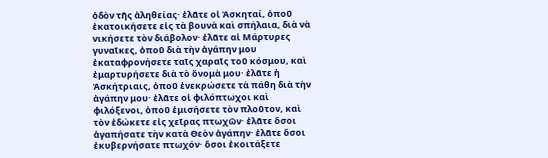ὁδὸν τῆς ἀληθείας· ἐλᾶτε οἱ Ἀσκηταί, ὀποῦ ἐκατοικήσετε εἰς τὰ βουνὰ καὶ σπήλαια, διὰ νὰ νικήσετε τὸν διάβολον· ἐλᾶτε αἱ Μάρτυρες γυναῖκες, ὀποῦ διὰ τὴν ἀγάπην μου ἐκαταφρονήσετε ταῖς χαραῖς τοῦ κόσμου, καὶ ἐμαρτυρήσετε διὰ τὸ ὄνομὰ μου· ἐλᾶτε ἡ Ἀσκήτριαις, ὀποῦ ἐνεκρώσετε τὰ πάθη διὰ τὴν ἀγάπην μου· ἐλᾶτε οἱ φιλόπτωχοι καὶ φιλόξενοι, ὀποῦ ἐμισήσετε τὸν πλοῦτον, καὶ τὸν ἐδώκετε εἰς χεῖρας πτωχῶν· ἐλᾶτε ὅσοι ἀγαπήσατε τὴν κατὰ Θεὸν ἀγάπην· ἐλᾶτε ὅσοι ἐκυβερνήσατε πτωχόν· ὅσοι ἐκοιτάξετε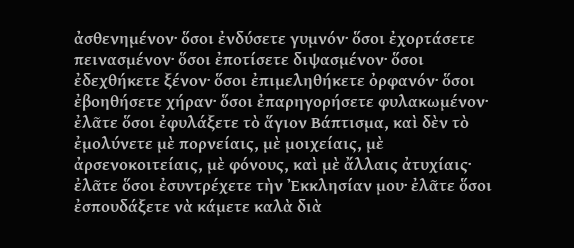ἀσθενημένον· ὅσοι ἐνδύσετε γυμνόν· ὅσοι ἐχορτάσετε πεινασμένον· ὅσοι ἐποτίσετε διψασμένον· ὅσοι ἐδεχθήκετε ξένον· ὅσοι ἐπιμεληθήκετε ὀρφανόν· ὅσοι ἐβοηθήσετε χήραν· ὅσοι ἐπαρηγορήσετε φυλακωμένον· ἐλᾶτε ὅσοι ἐφυλάξετε τὸ ἅγιον Βάπτισμα, καὶ δὲν τὸ ἐμολύνετε μὲ πορνείαις, μὲ μοιχείαις, μὲ ἀρσενοκοιτείαις, μὲ φόνους, καὶ μὲ ἄλλαις ἀτυχίαις· ἐλᾶτε ὅσοι ἐσυντρέχετε τὴν Ἐκκλησίαν μου· ἐλᾶτε ὅσοι ἐσπουδάξετε νὰ κάμετε καλὰ διὰ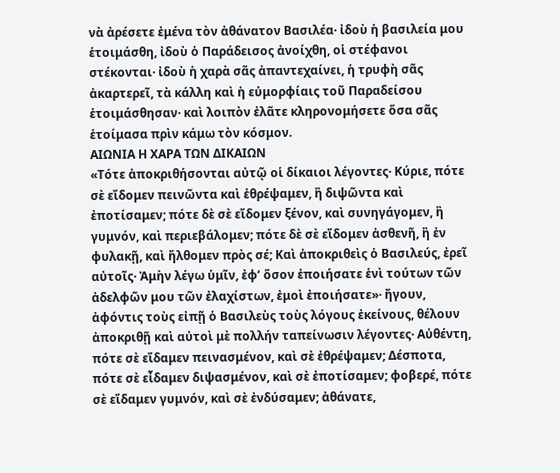νὰ ἀρέσετε ἐμένα τὸν ἀθάνατον Βασιλέα· ἰδοὺ ἡ βασιλεία μου ἑτοιμάσθη, ἰδοὺ ὁ Παράδεισος ἀνοίχθη, οἱ στέφανοι στέκονται· ἰδοὺ ἡ χαρὰ σᾶς ἀπαντεχαίνει, ἡ τρυφὴ σᾶς ἀκαρτερεῖ, τὰ κάλλη καὶ ἡ εὐμορφίαις τοῦ Παραδείσου ἑτοιμάσθησαν· καὶ λοιπὸν ἐλᾶτε κληρονομήσετε ὅσα σᾶς ἑτοίμασα πρὶν κάμω τὸν κόσμον.
ΑΙΩΝΙΑ Η ΧΑΡΑ ΤΩΝ ΔΙΚΑΙΩΝ
«Τότε ἀποκριθήσονται αὐτῷ οἱ δίκαιοι λέγοντες· Κύριε, πότε σὲ εἴδομεν πεινῶντα καὶ ἐθρέψαμεν, ἢ διψῶντα καὶ ἐποτίσαμεν; πότε δὲ σὲ εἴδομεν ξένον, καὶ συνηγάγομεν, ἢ γυμνόν, καὶ περιεβάλομεν; πότε δὲ σὲ εἴδομεν ἀσθενῆ, ἢ ἐν φυλακῇ, καὶ ἤλθομεν πρὸς σέ; Καὶ ἀποκριθεὶς ὁ Βασιλεύς, ἐρεῖ αὐτοῖς· Ἀμὴν λέγω ὑμῖν, ἐφ’ ὅσον ἐποιήσατε ἑνὶ τούτων τῶν ἀδελφῶν μου τῶν ἐλαχίστων, ἐμοὶ ἐποιήσατε»· ἤγουν, ἀφόντις τοὺς εἰπῇ ὁ Βασιλεὺς τοὺς λόγους ἐκείνους, θέλουν ἀποκριθῇ καὶ αὐτοὶ μὲ πολλήν ταπείνωσιν λέγοντες· Αὐθέντη, πότε σὲ εἴδαμεν πεινασμένον, καὶ σὲ ἐθρέψαμεν; Δέσποτα, πότε σὲ εἶδαμεν διψασμένον, καὶ σὲ ἐποτίσαμεν; φοβερέ, πότε σὲ εἴδαμεν γυμνόν, καὶ σὲ ἐνδύσαμεν; ἀθάνατε,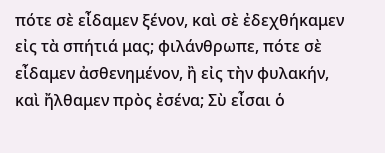πότε σὲ εἶδαμεν ξένον, καὶ σὲ ἐδεχθήκαμεν εἰς τὰ σπήτιά μας; φιλάνθρωπε, πότε σὲ εἶδαμεν ἀσθενημένον, ἢ εἰς τὴν φυλακήν, καὶ ἤλθαμεν πρὸς ἐσένα; Σὺ εἶσαι ὁ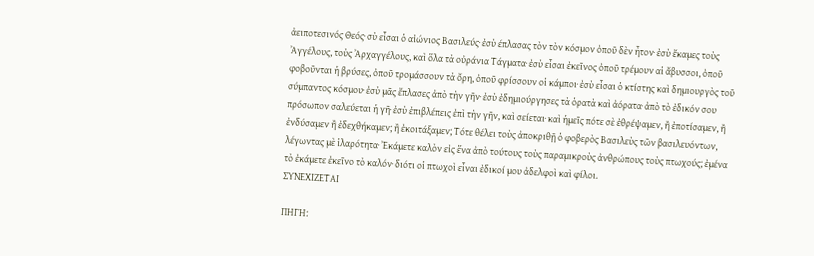ἀειποτεσινός Θεός· σὺ εἶσαι ὁ αἰώνιος Βασιλεύς· ἐσὺ έπλασας τὸν τὸν κόσμον ὀποῦ δὲν ἦτον· ἐσὺ ἔκαμες τοὺς Ἀγγέλους, τοὺς Ἀρχαγγέλους, καὶ ὅλα τὰ οὐράνια Τάγματα· ἐσὺ εἶσαι ἐκεῖνος ὀποῦ τρέμουν αἱ ἄβυσσοι, ὀποῦ φοβοῦνται ἡ βρύσες, ὀποῦ τρομάσσουν τὰ ὄρη, ὀποῦ φρίσσουν οἱ κάμποι· ἐσὺ εἶσαι ὁ κτίστης καὶ δημιουργὸς τοῦ σύμπαντος κόσμου· ἐσὺ μᾶς ἔπλασες ἀπὸ τὴν γῆν· ἐσὺ ἐδημιούργησες τὰ ὁρατὰ καὶ ἀόρατα· ἀπὸ τὸ ἐδικόν σου πρόσωπον σαλεύεται ἡ γῆ· ἐσὺ ἐπιβλέπεις ἐπὶ τὴν γῆν, καὶ σείεται· καὶ ἡμεῖς πότε σὲ ἐθρέψαμεν, ἢ ἐποτίσαμεν, ἢ ἐνδύσαμεν ἢ ἐδεχθήκαμεν; ἢ ἐκοιτάξαμεν; Τότε θέλει τοὺς ἀποκριθῇ ὁ φοβερὸς Βασιλεὺς τῶν βασιλευόντων, λέγωντας μὲ ἱλαρότητα· Ἐκάμετε καλὸν εἰς ἕνα ἀπὸ τούτους τοὺς παραμικροὺς ἀνθρώπους τοὺς πτωχούς; ἐμένα τὸ ἐκάμετε ἐκεῖνο τὸ καλόν· διότι οἱ πτωχοὶ εἶναι ἐδικοί μου ἀδελφοὶ καὶ φίλοι.
ΣΥΝΕΧΙΖΕΤΑΙ

ΠΗΓΗ: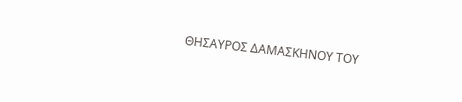ΘΗΣΑΥΡΟΣ ΔΑΜΑΣΚΗΝΟΥ ΤΟΥ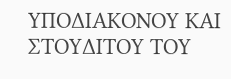ΥΠΟΔΙΑΚΟΝΟΥ ΚΑΙ ΣΤΟΥΔΙΤΟΥ ΤΟΥ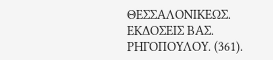ΘΕΣΣΑΛΟΝΙΚΕΩΣ. ΕΚΔΟΣΕΙΣ ΒΑΣ. ΡΗΓΟΠΟΥΛΟΥ. (361).